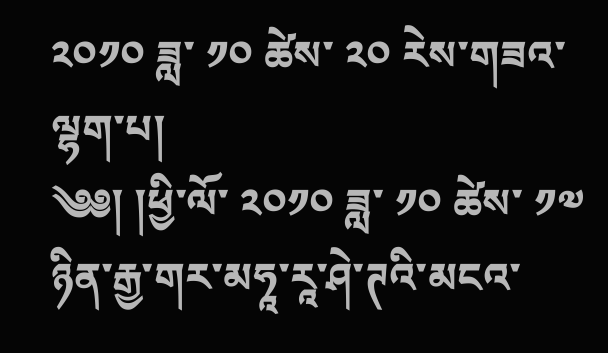༢༠༡༠ ཟླ་ ༡༠ ཚེས་ ༢༠ རེས་གཟའ་ལྷག་པ།
༄༅། །ཕྱི་ལོ་ ༢༠༡༠ ཟླ་ ༡༠ ཚེས་ ༡༧ ཉིན་རྒྱ་གར་མཧཱ་རཱ་ཤེ་ཊའི་མངའ་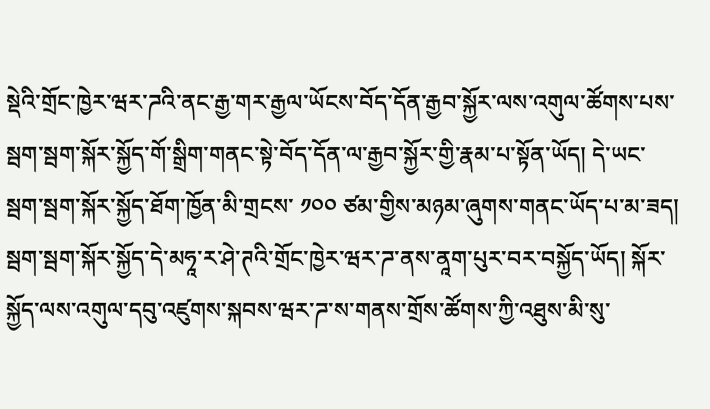སྡེའི་གྲོང་ཁྱེར་ཝར་ཌའི་ནང་རྒྱ་གར་རྒྱལ་ཡོངས་བོད་དོན་རྒྱབ་སྐྱོར་ལས་འགུལ་ཚོགས་པས་སྦག་སྦག་སྐོར་སྐྱོད་གོ་སྒྲིག་གནང་སྟེ་བོད་དོན་ལ་རྒྱབ་སྐྱོར་གྱི་རྣམ་པ་སྟོན་ཡོད། དེ་ཡང་སྦག་སྦག་སྐོར་སྐྱོད་ཐོག་ཁྱོན་མི་གྲངས་ ༡༠༠ ཙམ་གྱིས་མཉམ་ཞུགས་གནང་ཡོད་པ་མ་ཟད། སྦག་སྦག་སྐོར་སྐྱོད་དེ་མཧཱ་ར་ཤེ་ཊའི་གྲོང་ཁྱེར་ཝར་ཌ་ནས་ནཱག་པུར་བར་བསྐྱོད་ཡོད། སྐོར་སྐྱོད་ལས་འགུལ་དབུ་འཛུགས་སྐབས་ཝར་ཌ་ས་གནས་གྲོས་ཚོགས་ཀྱི་འཐུས་མི་སུ་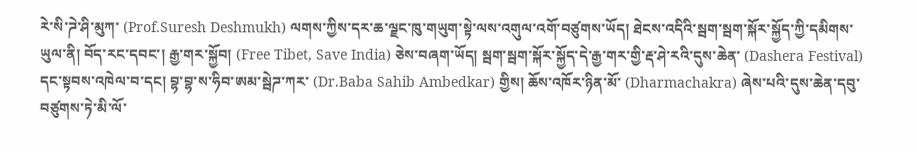རེ་སི་ཌེ་ཤི་མུཀ་ (Prof.Suresh Deshmukh) ལགས་ཀྱིས་དར་ཆ་ལྗང་ཁུ་གཡུག་སྟེ་ལས་འགུལ་འགོ་བཙུགས་ཡོད། ཐེངས་འདིའི་སྦག་སྦག་སྐོར་སྐྱོད་ཀྱི་དམིགས་ཡུལ་ནི། བོད་རང་དབང་། རྒྱ་གར་སྐྱོབ། (Free Tibet, Save India) ཅེས་བཞག་ཡོད། སྦག་སྦག་སྐོར་སྐྱོད་དེ་རྒྱ་གར་གྱི་རྡ་ཤེ་རའི་དུས་ཆེན་ (Dashera Festival) དང་སྟབས་འཁེལ་བ་དང། བྷ་བྷ་ས་ཧིབ་ཨམ་སྦེཌ་ཀར་ (Dr.Baba Sahib Ambedkar) གྱིས། ཆོས་འཁོར་ཉིན་མོ་ (Dharmachakra) ཞེས་པའི་དུས་ཆེན་དབུ་བཙུགས་ཏེ་མི་ལོ་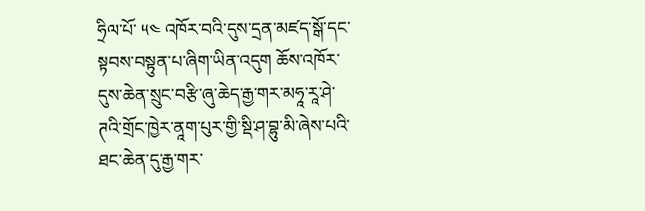ཧྲིལ་པོ་ ༥༤ འཁོར་བའི་དུས་དྲན་མཛད་སྒོ་དང་སྟབས་བསྟུན་པ་ཞིག་ཡིན་འདུག ཆོས་འཁོར་དུས་ཆེན་སྲུང་བརྩི་ཞུ་ཆེད་རྒྱ་གར་མཧཱ་རཱ་ཤེ་ཊའི་གྲོང་ཁྱེར་ནཱག་པུར་གྱི་སྡི་ཤ་བྷུ་མི་ཞེས་པའི་ཐང་ཆེན་དུ་རྒྱ་གར་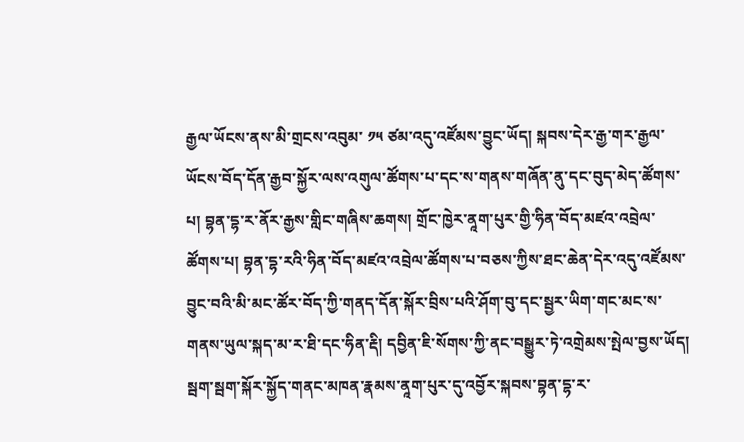རྒྱལ་ཡོངས་ནས་མི་གྲངས་འབུམ་ ༡༥ ཙམ་འདུ་འཛོམས་བྱུང་ཡོད། སྐབས་དེར་རྒྱ་གར་རྒྱལ་ཡོངས་བོད་དོན་རྒྱབ་སྐྱོར་ལས་འགུལ་ཚོགས་པ་དང་ས་གནས་གཞོན་ནུ་དང་བུད་མེད་ཚོགས་པ། བྷན་དྷ་ར་ནོར་རྒྱས་གླིང་གཞིས་ཆགས། གྲོང་ཁྱེར་ནཱག་པུར་གྱི་ཧིན་བོད་མཛའ་འབྲེལ་ཚོགས་པ། བྷན་དྷ་རའི་ཧིན་བོད་མཛའ་འབྲེལ་ཚོགས་པ་བཅས་ཀྱིས་ཐང་ཆེན་དེར་འདུ་འཛོམས་བྱུང་བའི་མི་མང་ཚོར་བོད་ཀྱི་གནད་དོན་སྐོར་བྲིས་པའི་ཤོག་བུ་དང་སྦྱར་ཡིག་གང་མང་ས་གནས་ཡུལ་སྐད་མ་ར་ཐི་དང་ཧིན་རྡི། དབྱིན་ཇི་སོགས་ཀྱི་ནང་བསྒྱུར་ཏེ་འགྲེམས་སྤེལ་བྱས་ཡོད། སྦག་སྦག་སྐོར་སྐྱོད་གནང་མཁན་རྣམས་ནཱག་པུར་དུ་འབྱོར་སྐབས་བྷན་དྷ་ར་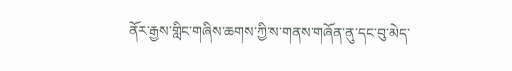ནོར་རྒྱས་གླིང་གཞིས་ཆགས་ཀྱི་ས་གནས་གཞོན་ནུ་དང་བུ་མེད་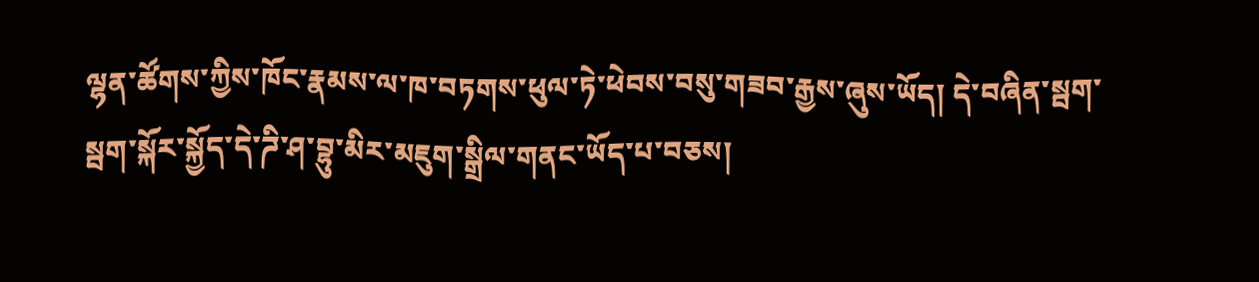ལྷན་ཚོགས་ཀྱིས་ཁོང་རྣམས་ལ་ཁ་བཏགས་ཕུལ་ཏེ་ཕེབས་བསུ་གཟབ་རྒྱས་ཞུས་ཡོད། དེ་བཞིན་སྦག་སྦག་སྐོར་སྐྱོད་དེ་ཌི་ཤ་བྷུ་མིར་མཇུག་སྒྲིལ་གནང་ཡོད་པ་བཅས།